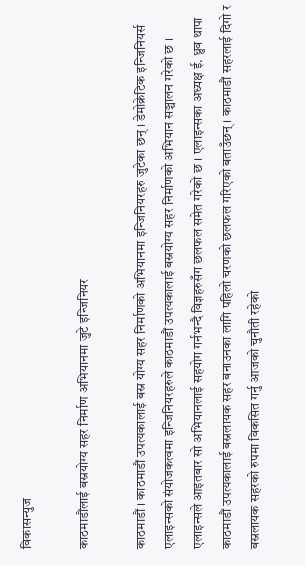विकासन्युज

काठमाडौंलाई बस्नयोग्य सहर निर्माण अभियानमा जुटे इन्जिनियर

काठमाडौं । काठमाडौं उपत्यकालाई बस्न योग्य सहर निर्माणको अभियानमा इन्जिनियरहरु जुटेका छन् । डेमोक्रेटिक इन्जिनियर्स एलाइन्सको संयोजकत्वमा इन्जिनियरहरुले काठमाडौं उपत्यकालाई बस्नयोग्य सहर निर्माणको अभियान सञ्चालन गरेको छ । एलाइन्सले आइतबार सो अभियानलाई सहयोग गर्नभन्दै विज्ञहरुसँग छलफल समेत गरेको छ । एलाइन्सका अध्यक्ष ई. ध्रुव थापा काठमाडौं उपत्यकालाई बस्नलायक सहर बनाउनका लागि पहिलो चरणको छलफल गरिएको बताउँछन् । काठमाडौं सहरलाई दिगो र बस्नलायक सहरको रुपमा विकसित गर्नु आजको चुनौती रहेको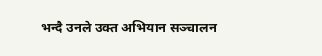भन्दै उनले उक्त अभियान सञ्चालन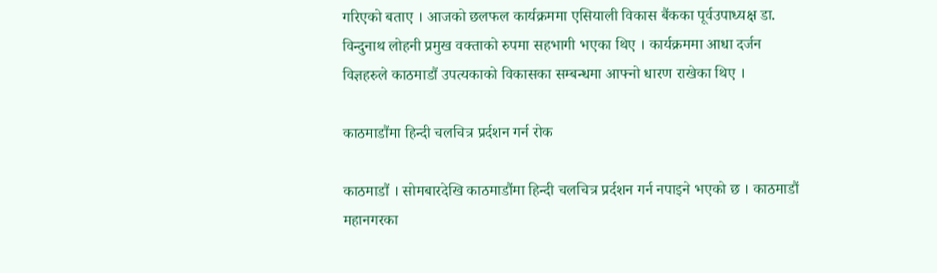गरिएको बताए । आजको छलफल कार्यक्रममा एसियाली विकास बैंकका पूर्वउपाध्यक्ष डा. विन्दुनाथ लोहनी प्रमुख वक्ताको रुपमा सहभागी भएका थिए । कार्यक्रममा आधा दर्जन विज्ञहरुले काठमाडौं उपत्यकाको विकासका सम्बन्धमा आफ्नो धारण राखेका थिए ।

काठमाडौंमा हिन्दी चलचित्र प्रर्दशन गर्न रोक

काठमाडौं । सोमबारदेखि काठमाडौंमा हिन्दी चलचित्र प्रर्दशन गर्न नपाइने भएको छ । काठमाडौं महानगरका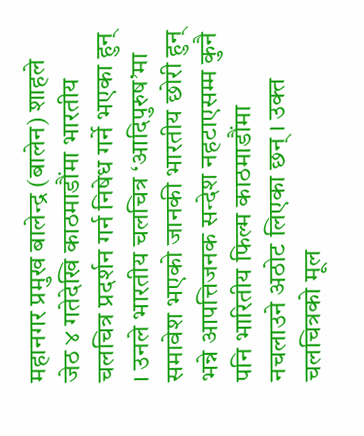महानगर प्रमुख बालेन्द्र (बालेन) शाहले जेठ ४ गतेदेखि काठमाडौंमा भारतीय चलचित्र प्रदर्शन गर्न निषेध गर्ने भएका हुन् । उनले भारतीय चलचित्र ‘आदिपुरुष’मा समावेश भएको जानकी भारतीय छोरी हुन् भन्ने आपत्तिजनक सन्देश नहटाएसम्म कुनै पनि भारितीय फिल्म काठमाडौंमा नचलाउने अठोट लिएका छन् । उक्त चलचित्रको मूल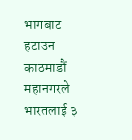भागबाट हटाउन काठमाडौं महानगरले भारतलाई ३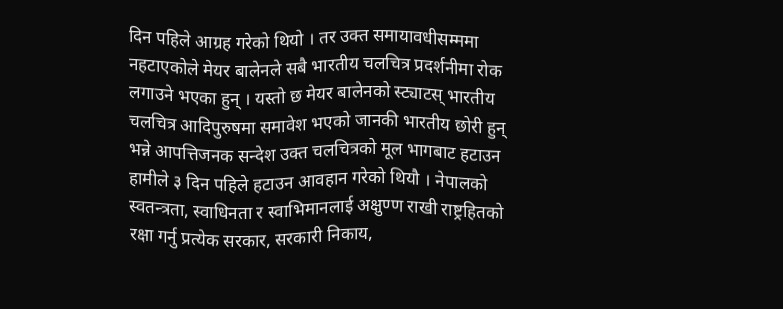दिन पहिले आग्रह गरेको थियो । तर उक्त समायावधीसम्ममा नहटाएकोले मेयर बालेनले सबै भारतीय चलचित्र प्रदर्शनीमा रोक लगाउने भएका हुन् । यस्तो छ मेयर बालेनको स्ट्याटस् भारतीय चलचित्र आदिपुरुषमा समावेश भएको जानकी भारतीय छोरी हुन् भन्ने आपत्तिजनक सन्देश उक्त चलचित्रको मूल भागबाट हटाउन हामीले ३ दिन पहिले हटाउन आवहान गरेको थियौ । नेपालको स्वतन्त्रता, स्वाधिनता र स्वाभिमानलाई अक्षुण्ण राखी राष्ट्रहितको रक्षा गर्नु प्रत्येक सरकार, सरकारी निकाय,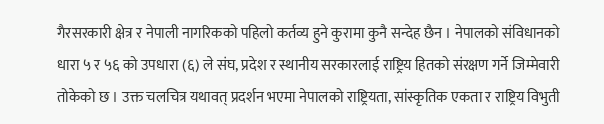गैरसरकारी क्षेत्र र नेपाली नागरिकको पहिलो कर्तव्य हुने कुरामा कुनै सन्देह छैन । नेपालको संविधानको धारा ५ र ५६ को उपधारा (६) ले संघ, प्रदेश र स्थानीय सरकारलाई राष्ट्रिय हितको संरक्षण गर्ने जिम्मेवारी तोकेको छ । उक्त चलचित्र यथावत् प्रदर्शन भएमा नेपालको राष्ट्रियता, सांस्कृतिक एकता र राष्ट्रिय विभुती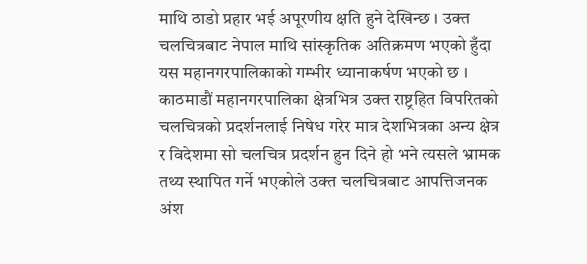माथि ठाडो प्रहार भई अपूरणीय क्षति हुने देखिन्छ । उक्त चलचित्रबाट नेपाल माथि सांस्कृतिक अतिक्रमण भएको हुँदा यस महानगरपालिकाको गम्भीर ध्यानाकर्षण भएको छ । काठमाडौं महानगरपालिका क्षेत्रभित्र उक्त राष्ट्रहित विपरितको चलचित्रको प्रदर्शनलाई निषेध गरेर मात्र देशभित्रका अन्य क्षेत्र र विदेशमा सो चलचित्र प्रदर्शन हुन दिने हो भने त्यसले भ्रामक तथ्य स्थापित गर्ने भएकोले उक्त चलचित्रबाट आपत्तिजनक अंश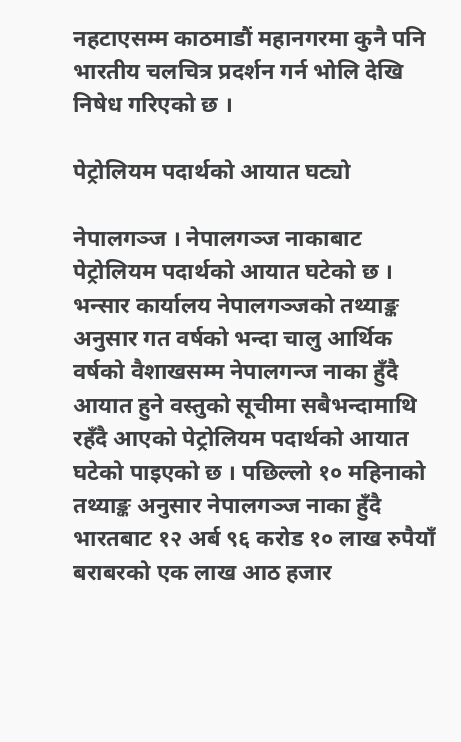नहटाएसम्म काठमाडौं महानगरमा कुनै पनि भारतीय चलचित्र प्रदर्शन गर्न भोलि देखि निषेध गरिएको छ ।

पेट्रोलियम पदार्थको आयात घट्यो

नेपालगञ्ज । नेपालगञ्ज नाकाबाट पेट्रोलियम पदार्थको आयात घटेको छ । भन्सार कार्यालय नेपालगञ्जको तथ्याङ्क अनुसार गत वर्षको भन्दा चालु आर्थिक वर्षको वैशाखसम्म नेपालगन्ज नाका हुँदै आयात हुने वस्तुको सूचीमा सबैभन्दामाथि रहँदै आएको पेट्रोलियम पदार्थको आयात घटेको पाइएको छ । पछिल्लो १० महिनाको तथ्याङ्क अनुसार नेपालगञ्ज नाका हुँदै भारतबाट १२ अर्ब ९६ करोड १० लाख रुपैयाँ बराबरको एक लाख आठ हजार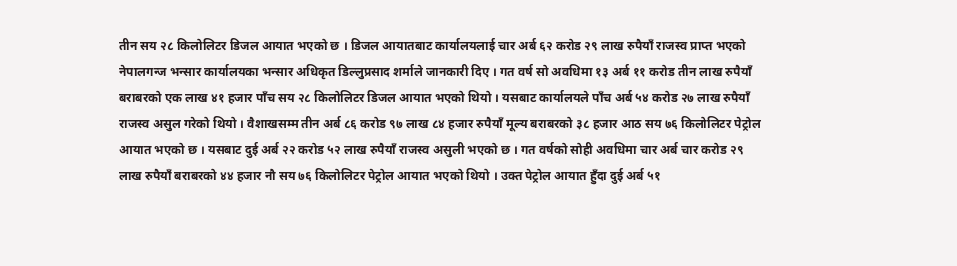तीन सय २८ किलोलिटर डिजल आयात भएको छ । डिजल आयातबाट कार्यालयलाई चार अर्ब ६२ करोड २९ लाख रुपैयाँ राजस्व प्राप्त भएको नेपालगन्ज भन्सार कार्यालयका भन्सार अधिकृत डिल्लुप्रसाद शर्माले जानकारी दिए । गत वर्ष सो अवधिमा १३ अर्ब ११ करोड तीन लाख रुपैयाँ बराबरको एक लाख ४१ हजार पाँच सय २८ किलोलिटर डिजल आयात भएको थियो । यसबाट कार्यालयले पाँच अर्ब ५४ करोड २७ लाख रुपैयाँ राजस्व असुल गरेको थियो । वैशाखसम्म तीन अर्ब ८६ करोड ९७ लाख ८४ हजार रुपैयाँ मूल्य बराबरको ३८ हजार आठ सय ७६ किलोलिटर पेट्रोल आयात भएको छ । यसबाट दुई अर्ब २२ करोड ५२ लाख रुपैयाँ राजस्व असुली भएको छ । गत वर्षको सोही अवधिमा चार अर्ब चार करोड २९ लाख रुपैयाँ बराबरको ४४ हजार नौ सय ७६ किलोलिटर पेट्रोल आयात भएको थियो । उक्त पेट्रोल आयात हुँदा दुई अर्ब ५१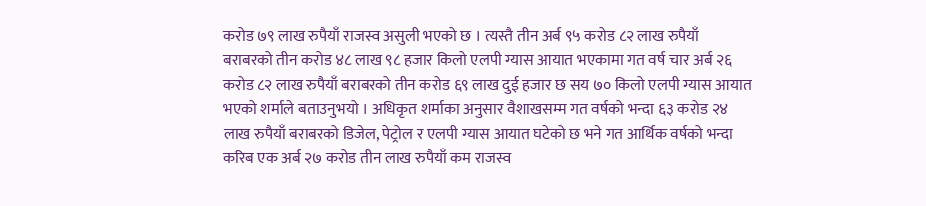करोड ७९ लाख रुपैयाँ राजस्व असुली भएको छ । त्यस्तै तीन अर्ब ९५ करोड ८२ लाख रुपैयाँ बराबरको तीन करोड ४८ लाख ९८ हजार किलो एलपी ग्यास आयात भएकामा गत वर्ष चार अर्ब २६ करोड ८२ लाख रुपैयाँ बराबरको तीन करोड ६९ लाख दुई हजार छ सय ७० किलो एलपी ग्यास आयात भएको शर्माले बताउनुभयो । अधिकृत शर्माका अनुसार वैशाखसम्म गत वर्षको भन्दा ६३ करोड २४ लाख रुपैयाँ बराबरको डिजेल, पेट्रोल र एलपी ग्यास आयात घटेको छ भने गत आर्थिक वर्षको भन्दा करिब एक अर्ब २७ करोड तीन लाख रुपैयाँ कम राजस्व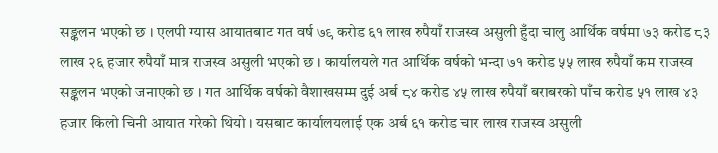सङ्कलन भएको छ । एलपी ग्यास आयातबाट गत वर्ष ७९ करोड ६१ लाख रुपैयाँ राजस्व असुली हुँदा चालु आर्थिक वर्षमा ७३ करोड ८३ लाख २६ हजार रुपैयाँ मात्र राजस्व असुली भएको छ । कार्यालयले गत आर्थिक वर्षको भन्दा ७१ करोड ५५ लाख रुपैयाँ कम राजस्व सङ्कलन भएको जनाएको छ । गत आर्थिक वर्षको वैशाखसम्म दुई अर्ब ८४ करोड ४५ लाख रुपैयाँ बराबरको पाँच करोड ५१ लाख ४३ हजार किलो चिनी आयात गरेको थियो । यसबाट कार्यालयलाई एक अर्ब ६१ करोड चार लाख राजस्व असुली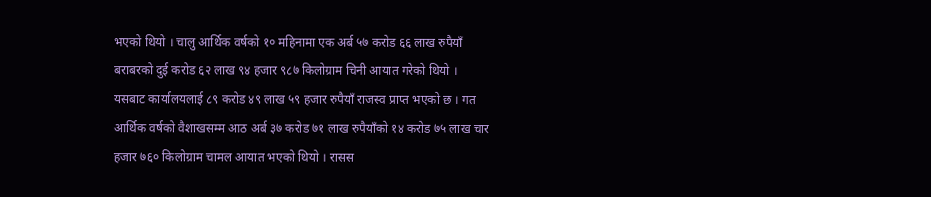भएको थियो । चालु आर्थिक वर्षको १० महिनामा एक अर्ब ५७ करोड ६६ लाख रुपैयाँ बराबरको दुई करोड ६२ लाख ९४ हजार ९८७ किलोग्राम चिनी आयात गरेको थियो । यसबाट कार्यालयलाई ८९ करोड ४९ लाख ५९ हजार रुपैयाँ राजस्व प्राप्त भएको छ । गत आर्थिक वर्षको वैशाखसम्म आठ अर्ब ३७ करोड ७१ लाख रुपैयाँको १४ करोड ७५ लाख चार हजार ७६० किलोग्राम चामल आयात भएको थियो । रासस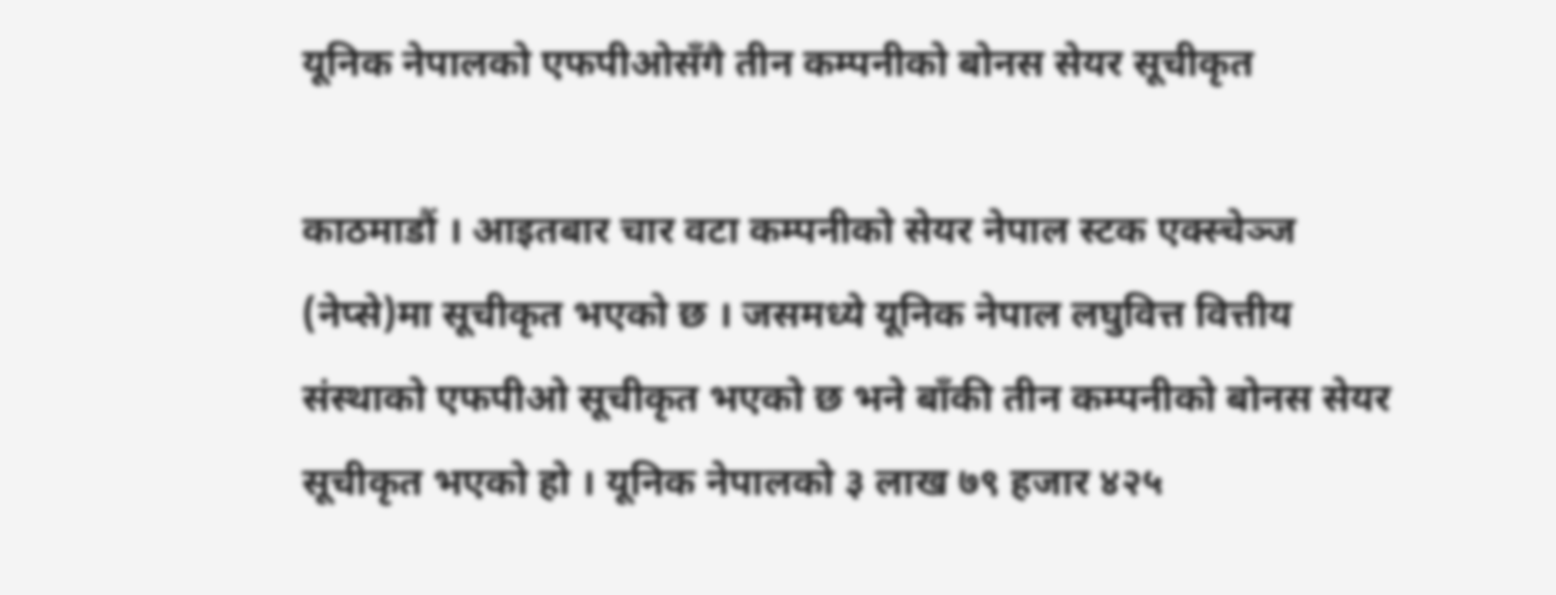यूनिक नेपालको एफपीओसँगै तीन कम्पनीको बोनस सेयर सूचीकृत

काठमाडौं । आइतबार चार वटा कम्पनीको सेयर नेपाल स्टक एक्स्चेञ्ज (नेप्से)मा सूचीकृत भएको छ । जसमध्ये यूनिक नेपाल लघुवित्त वित्तीय संस्थाको एफपीओ सूचीकृत भएको छ भने बाँकी तीन कम्पनीको बोनस सेयर सूचीकृत भएको हो । यूनिक नेपालको ३ लाख ७९ हजार ४२५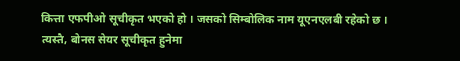कित्ता एफपीओ सूचीकृत भएको हो । जसको सिम्बोलिक नाम यूएनएलबी रहेको छ । त्यस्तै, बोनस सेयर सूचीकृत हुनेमा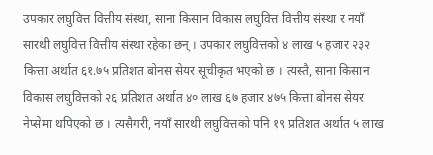उपकार लघुवित्त वित्तीय संस्था, साना किसान विकास लघुवित्त वित्तीय संस्था र नयाँ सारथी लघुवित्त वित्तीय संस्था रहेका छन् । उपकार लघुवित्तको ४ लाख ५ हजार २३२ कित्ता अर्थात ६१.७५ प्रतिशत बोनस सेयर सूचीकृत भएको छ । त्यस्तै, साना किसान विकास लघुवित्तको २६ प्रतिशत अर्थात ४० लाख ६७ हजार ४७५ कित्ता बोनस सेयर नेप्सेमा थपिएको छ । त्यसैगरी, नयाँ सारथी लघुवित्तको पनि १९ प्रतिशत अर्थात ५ लाख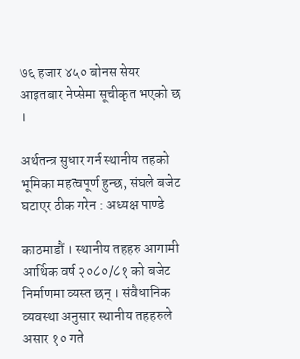७६ हजार ४५० बोनस सेयर आइतबार नेप्सेमा सूचीकृत भएको छ ।

अर्थतन्त्र सुधार गर्न स्थानीय तहको भूमिका महत्वपूर्ण हुन्छ, संघले बजेट घटाएर ठीक गरेन : अध्यक्ष पाण्डे

काठमाडौं । स्थानीय तहहरु आगामी आर्थिक वर्ष २०८०/८१ को बजेट निर्माणमा व्यस्त छन् । संवैधानिक व्यवस्था अनुसार स्थानीय तहहरुले असार १० गते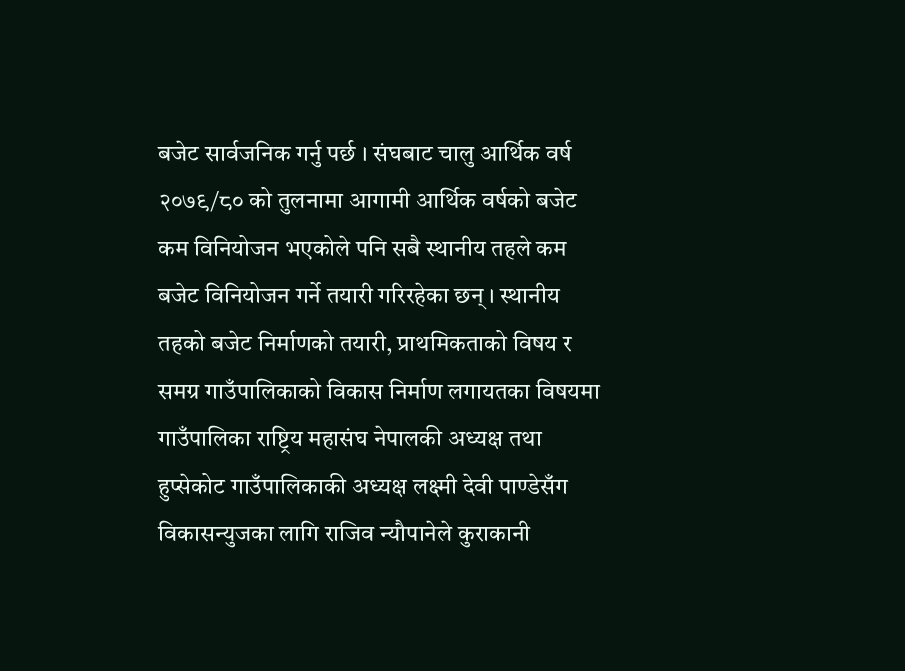बजेट सार्वजनिक गर्नु पर्छ । संघबाट चालु आर्थिक वर्ष २०७९/८० को तुलनामा आगामी आर्थिक वर्षको बजेट कम विनियोजन भएकोले पनि सबै स्थानीय तहले कम बजेट विनियोजन गर्ने तयारी गरिरहेका छन् । स्थानीय तहको बजेट निर्माणको तयारी, प्राथमिकताको विषय र समग्र गाउँपालिकाको विकास निर्माण लगायतका विषयमा गाउँपालिका राष्ट्रिय महासंघ नेपालकी अध्यक्ष तथा हुप्सेकोट गाउँपालिकाकी अध्यक्ष लक्ष्मी देवी पाण्डेसँग विकासन्युजका लागि राजिव न्यौपानेले कुराकानी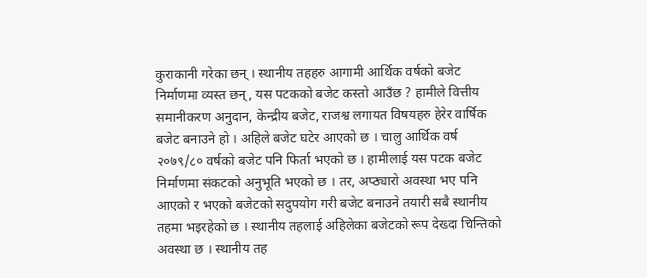कुराकानी गरेका छन् । स्थानीय तहहरु आगामी आर्थिक वर्षको बजेट निर्माणमा व्यस्त छन्, यस पटकको बजेट कस्तो आउँछ ? हामीले वित्तीय समानीकरण अनुदान, केन्द्रीय बजेट, राजश्व लगायत विषयहरु हेरेर वार्षिक बजेट बनाउने हो । अहिले बजेट घटेर आएको छ । चालु आर्थिक वर्ष २०७९/८० वर्षको बजेट पनि फिर्ता भएको छ । हामीलाई यस पटक बजेट निर्माणमा संकटको अनुभूति भएको छ । तर, अप्ठ्यारो अवस्था भए पनि आएको र भएको बजेटको सदुपयोग गरी बजेट बनाउने तयारी सबै स्थानीय तहमा भइरहेको छ । स्थानीय तहलाई अहिलेका बजेटको रूप देख्दा चिन्तिको अवस्था छ । स्थानीय तह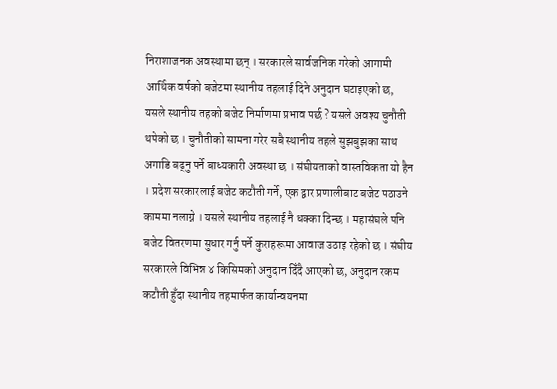निराशाजनक अवस्थामा छन् । सरकारले सार्वजनिक गरेको आगामी आर्थिक वर्षको बजेटमा स्थानीय तहलाई दिने अनुदान घटाइएको छ, यसले स्थानीय तहको बजेट निर्माणमा प्रभाव पर्छ ? यसले अवश्य चुनौती थपेको छ । चुनौतीको सामना गरेर सबै स्थानीय तहले सुझबुझका साथ अगाडि बढ्नु पर्ने बाध्यकारी अवस्था छ । संघीयताको वास्तविकता यो हैन । प्रदेश सरकारलाई बजेट कटौती गर्ने, एक द्वार प्रणालीबाट बजेट पठाउने काममा नलाग्ने । यसले स्थानीय तहलाई नै धक्का दिन्छ । महासंघले पनि बजेट वितरणमा सुधार गर्नु पर्ने कुराहरूमा आवाज उठाइ रहेको छ । संघीय सरकारले विभिन्न ४ किसिमको अनुदान दिँदै आएको छ, अनुदान रकम कटौती हुँदा स्थानीय तहमार्फत कार्यान्वयनमा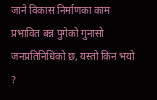जाने विकास निर्माणका काम प्रभावित बन्न पुगेको गुनासो जनप्रतिनिधिको छ, यस्तो किन भयो ?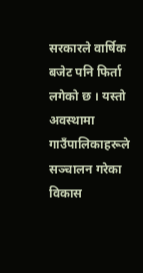सरकारले वार्षिक बजेट पनि फिर्ता लगेको छ । यस्तो अवस्थामा गाउँपालिकाहरूले सञ्चालन गरेका विकास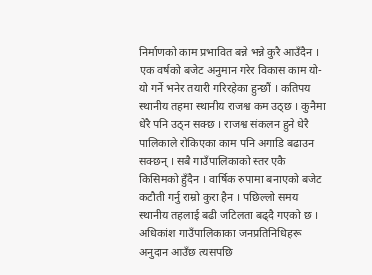निर्माणको काम प्रभावित बन्ने भन्ने कुरै आउँदैन । एक वर्षको बजेट अनुमान गरेर विकास काम यो-यो गर्ने भनेर तयारी गरिरहेका हुन्छौं । कतिपय स्थानीय तहमा स्थानीय राजश्व कम उठ्छ । कुनैमा धेरै पनि उठ्न सक्छ । राजश्व संकलन हुने धेरै पालिकाले रोकिएका काम पनि अगाडि बढाउन सक्छन् । सबै गाउँपालिकाको स्तर एकै किसिमको हुँदैन । वार्षिक रुपामा बनाएको बजेट कटौती गर्नु राम्रो कुरा हैन । पछिल्लो समय स्थानीय तहलाई बढी जटिलता बढ्दै गएको छ । अधिकांश गाउँपालिकाका जनप्रतिनिधिहरू अनुदान आउँछ त्यसपछि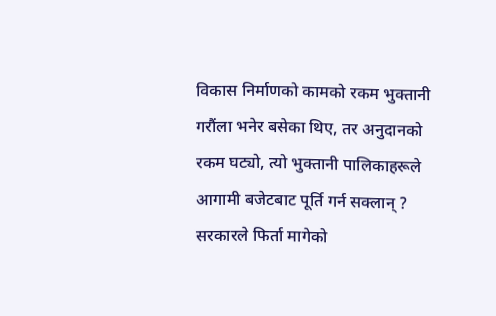विकास निर्माणको कामको रकम भुक्तानी गरौंला भनेर बसेका थिए, तर अनुदानको रकम घट्यो, त्यो भुक्तानी पालिकाहरूले आगामी बजेटबाट पूर्ति गर्न सक्लान् ? सरकारले फिर्ता मागेको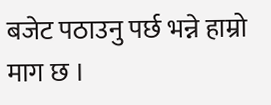बजेट पठाउनु पर्छ भन्ने हाम्रो माग छ ।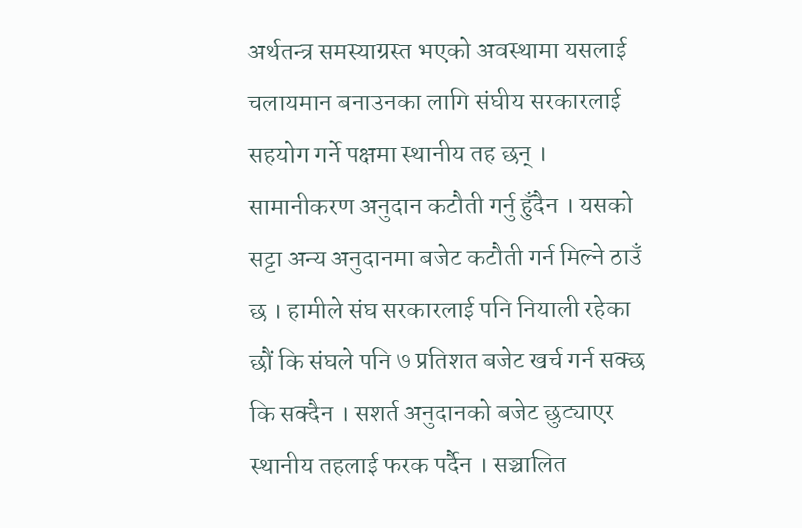अर्थतन्त्र समस्याग्रस्त भएको अवस्थामा यसलाई चलायमान बनाउनका लागि संघीय सरकारलाई सहयोग गर्ने पक्षमा स्थानीय तह छन् । सामानीकरण अनुदान कटौती गर्नु हुँदैन । यसको सट्टा अन्य अनुदानमा बजेट कटौती गर्न मिल्ने ठाउँ छ । हामीले संघ सरकारलाई पनि नियाली रहेका छौं कि संघले पनि ७ प्रतिशत बजेट खर्च गर्न सक्छ कि सक्दैन । सशर्त अनुदानको बजेट छुट्याएर स्थानीय तहलाई फरक पर्दैन । सञ्चालित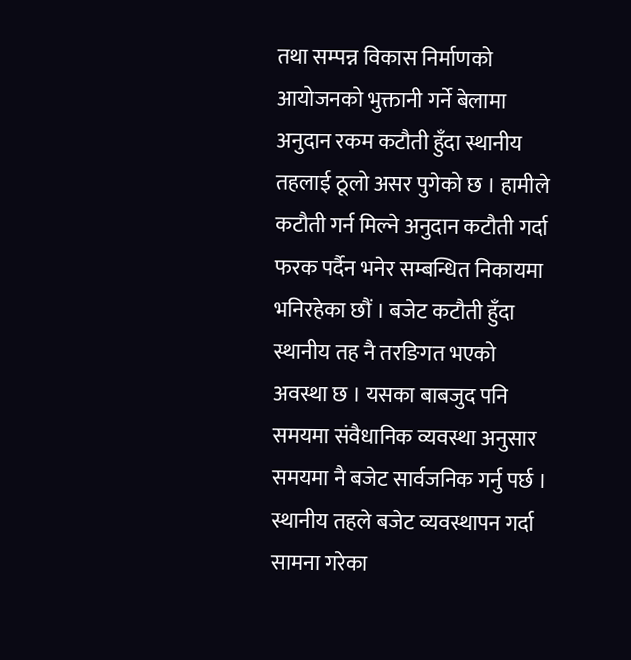तथा सम्पन्न विकास निर्माणको आयोजनको भुक्तानी गर्ने बेलामा अनुदान रकम कटौती हुँदा स्थानीय तहलाई ठूलो असर पुगेको छ । हामीले कटौती गर्न मिल्ने अनुदान कटौती गर्दा फरक पर्दैन भनेर सम्बन्धित निकायमा भनिरहेका छौं । बजेट कटौती हुँदा स्थानीय तह नै तरङिगत भएको अवस्था छ । यसका बाबजुद पनि समयमा संवैधानिक व्यवस्था अनुसार समयमा नै बजेट सार्वजनिक गर्नु पर्छ । स्थानीय तहले बजेट व्यवस्थापन गर्दा सामना गरेका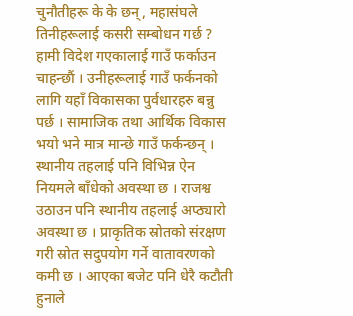चुनौतीहरू के के छन्, महासंघले तिनीहरूलाई कसरी सम्बोधन गर्छ ? हामी विदेश गएकालाई गाउँ फर्काउन चाहन्छौं । उनीहरूलाई गाउँ फर्कनको लागि यहाँ विकासका पुर्वधारहरु बन्नु पर्छ । सामाजिक तथा आर्थिक विकास भयो भने मात्र मान्छे गाउँ फर्कन्छन् । स्थानीय तहलाई पनि विभिन्न ऐन नियमले बाँधेको अवस्था छ । राजश्व उठाउन पनि स्थानीय तहलाई अप्ठ्यारो अवस्था छ । प्राकृतिक स्रोतको संरक्षण गरी स्रोत सदुपयोग गर्ने वातावरणको कमी छ । आएका बजेट पनि धेरै कटौती हुनाले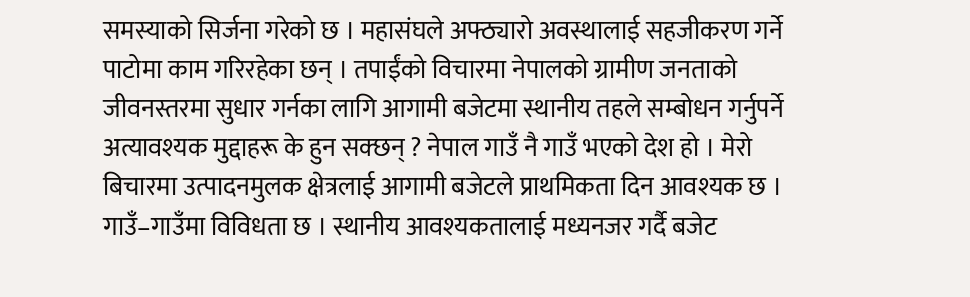समस्याको सिर्जना गरेको छ । महासंघले अफ्ठ्यारो अवस्थालाई सहजीकरण गर्ने पाटोमा काम गरिरहेका छन् । तपाईंको विचारमा नेपालको ग्रामीण जनताको जीवनस्तरमा सुधार गर्नका लागि आगामी बजेटमा स्थानीय तहले सम्बोधन गर्नुपर्ने अत्यावश्यक मुद्दाहरू के हुन सक्छन् ? नेपाल गाउँ नै गाउँ भएको देश हो । मेरो बिचारमा उत्पादनमुलक क्षेत्रलाई आगामी बजेटले प्राथमिकता दिन आवश्यक छ । गाउँ–गाउँमा विविधता छ । स्थानीय आवश्यकतालाई मध्यनजर गर्दै बजेट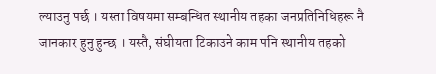ल्याउनु पर्छ । यस्ता विषयमा सम्बन्धित स्थानीय तहका जनप्रतिनिधिहरू नै जानकार हुनु हुन्छ । यस्तै, संघीयता टिकाउने काम पनि स्थानीय तहको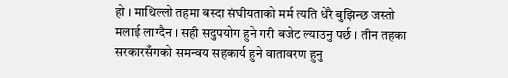हो । माथिल्लो तहमा बस्दा संघीयताको मर्म त्यति धेरै बुझिन्छ जस्तो मलाई लाग्दैन । सही सदुपयोग हुने गरी बजेट ल्याउनु पर्छ । तीन तहका सरकारसँगको समन्वय सहकार्य हुने वातावरण हुनु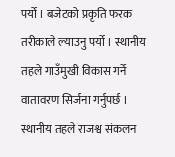पर्यो । बजेटको प्रकृति फरक तरीकाले ल्याउनु पर्यो । स्थानीय तहले गाउँमुखी विकास गर्ने वातावरण सिर्जना गर्नुपर्छ । स्थानीय तहले राजश्व संकलन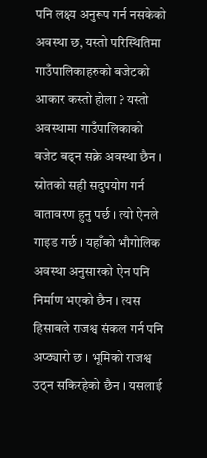पनि लक्ष्य अनुरूप गर्न नसकेको अवस्था छ, यस्तो परिस्थितिमा गाउँपालिकाहरुको बजेटको आकार कस्तो होला ? यस्तो अवस्थामा गाउँपालिकाको बजेट बढ्न सक्ने अवस्था छैन । स्रोतको सही सदुपयोग गर्न वातावरण हुनु पर्छ । त्यो ऐनले गाइड गर्छ । यहाँको भौगोलिक अवस्था अनुसारको ऐन पनि निर्माण भएको छैन । त्यस हिसाबले राजश्व संकल गर्न पनि अप्ठ्यारो छ । भूमिको राजश्व उठ्न सकिरहेको छैन । यसलाई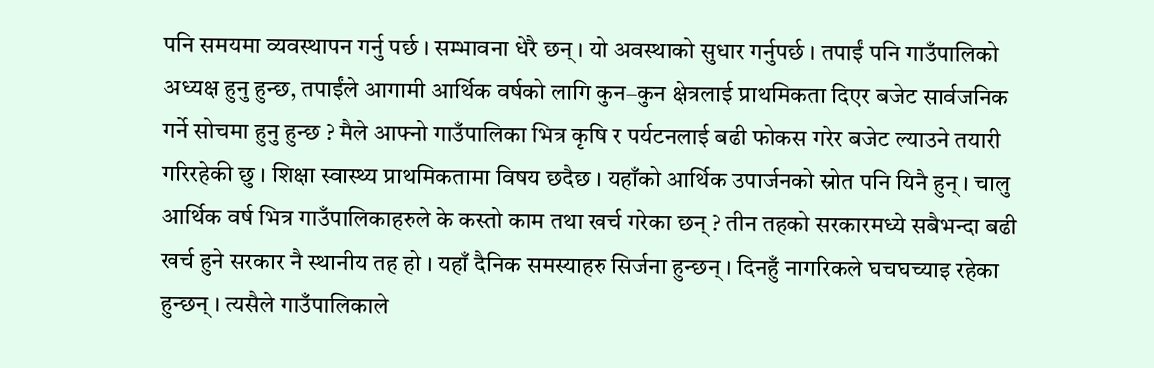पनि समयमा व्यवस्थापन गर्नु पर्छ । सम्भावना धेरै छन् । यो अवस्थाको सुधार गर्नुपर्छ । तपाईं पनि गाउँपालिको अध्यक्ष हुनु हुन्छ, तपाईंले आगामी आर्थिक वर्षको लागि कुन–कुन क्षेत्रलाई प्राथमिकता दिएर बजेट सार्वजनिक गर्ने सोचमा हुनु हुन्छ ? मैले आफ्नो गाउँपालिका भित्र कृषि र पर्यटनलाई बढी फोकस गरेर बजेट ल्याउने तयारी गरिरहेकी छु । शिक्षा स्वास्थ्य प्राथमिकतामा विषय छदैछ । यहाँको आर्थिक उपार्जनको स्रोत पनि यिनै हुन् । चालु आर्थिक वर्ष भित्र गाउँपालिकाहरुले के कस्तो काम तथा खर्च गरेका छन् ? तीन तहको सरकारमध्ये सबैभन्दा बढी खर्च हुने सरकार नै स्थानीय तह हो । यहाँ दैनिक समस्याहरु सिर्जना हुन्छन् । दिनहुँ नागरिकले घचघच्याइ रहेका हुन्छन् । त्यसैले गाउँपालिकाले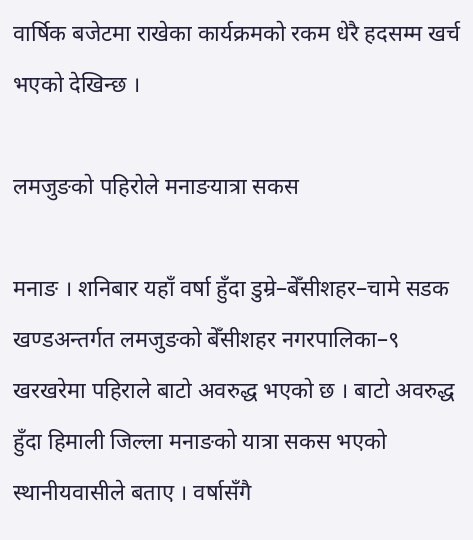वार्षिक बजेटमा राखेका कार्यक्रमको रकम धेरै हदसम्म खर्च भएको देखिन्छ ।

लमजुङको पहिरोले मनाङयात्रा सकस

मनाङ । शनिबार यहाँ वर्षा हुँदा डुम्रे–बेँसीशहर–चामे सडक खण्डअन्तर्गत लमजुङको बेँसीशहर नगरपालिका–९ खरखरेमा पहिराले बाटो अवरुद्ध भएको छ । बाटो अवरुद्ध हुँदा हिमाली जिल्ला मनाङको यात्रा सकस भएको स्थानीयवासीले बताए । वर्षासँगै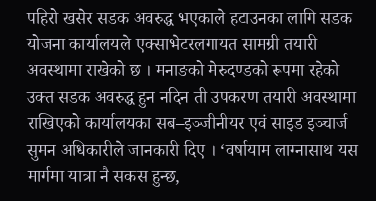पहिरो खसेर सडक अवरुद्ध भएकाले हटाउनका लागि सडक योजना कार्यालयले एक्साभेटरलगायत सामग्री तयारी अवस्थामा राखेको छ । मनाङको मेरुदण्डको रूपमा रहेको उक्त सडक अवरुद्ध हुन नदिन ती उपकरण तयारी अवस्थामा राखिएको कार्यालयका सब–इञ्जीनीयर एवं साइड इञ्चार्ज सुमन अधिकारीले जानकारी दिए । ‘वर्षायाम लाग्नासाथ यस मार्गमा यात्रा नै सकस हुन्छ,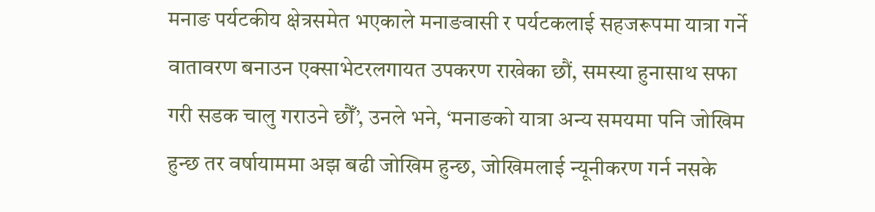मनाङ पर्यटकीय क्षेत्रसमेत भएकाले मनाङवासी र पर्यटकलाई सहजरूपमा यात्रा गर्ने वातावरण बनाउन एक्साभेटरलगायत उपकरण राखेका छौं, समस्या हुनासाथ सफा गरी सडक चालु गराउने छौँ’, उनले भने, ‘मनाङको यात्रा अन्य समयमा पनि जोखिम हुन्छ तर वर्षायाममा अझ बढी जोखिम हुन्छ, जोखिमलाई न्यूनीकरण गर्न नसके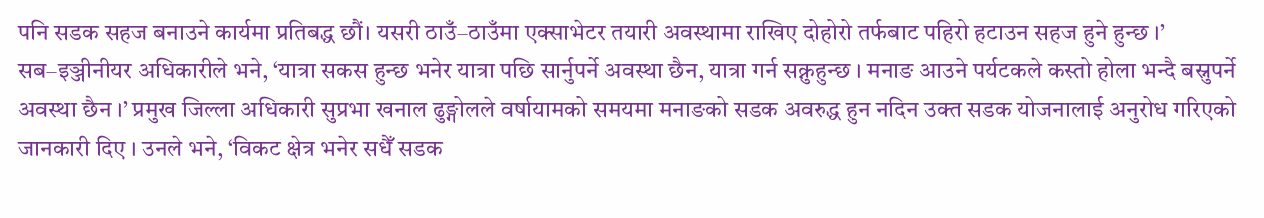पनि सडक सहज बनाउने कार्यमा प्रतिबद्ध छौं। यसरी ठाउँ–ठाउँमा एक्साभेटर तयारी अवस्थामा राखिए दोहोरो तर्फबाट पहिरो हटाउन सहज हुने हुन्छ ।’ सब–इञ्जीनीयर अधिकारीले भने, ‘यात्रा सकस हुन्छ भनेर यात्रा पछि सार्नुपर्ने अवस्था छैन, यात्रा गर्न सक्नुहुन्छ । मनाङ आउने पर्यटकले कस्तो होला भन्दै बस्नुपर्ने अवस्था छैन ।’ प्रमुख जिल्ला अधिकारी सुप्रभा खनाल ढुङ्गोलले वर्षायामको समयमा मनाङको सडक अवरुद्ध हुन नदिन उक्त सडक योजनालाई अनुरोध गरिएको जानकारी दिए । उनले भने, ‘विकट क्षेत्र भनेर सधैँ सडक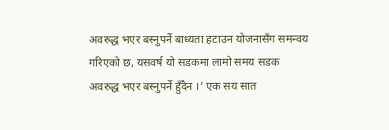अवरुद्ध भएर बस्नुपर्ने बाध्यता हटाउन योजनासँग समन्वय गरिएको छ, यसवर्ष यो सडकमा लामो समय सडक अवरुद्ध भएर बस्नुपर्ने हुँदैन ।’ एक सय सात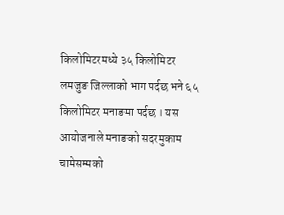किलोमिटरमध्ये ३५ किलोमिटर लमजुङ जिल्लाको भाग पर्दछ भने ६५ किलोमिटर मनाङमा पर्दछ । यस आयोजनाले मनाङको सदरमुकाम चामेसम्मको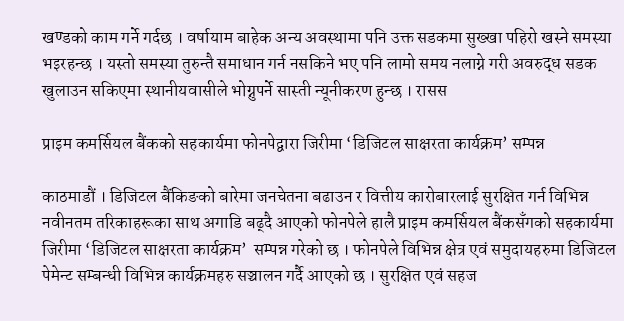खण्डको काम गर्ने गर्दछ । वर्षायाम बाहेक अन्य अवस्थामा पनि उक्त सडकमा सुख्खा पहिरो खस्ने समस्या भइरहन्छ । यस्तो समस्या तुरुन्तै समाधान गर्न नसकिने भए पनि लामो समय नलाग्ने गरी अवरुद्ध सडक खुलाउन सकिएमा स्थानीयवासीले भोग्नुपर्ने सास्ती न्यूनीकरण हुन्छ । रासस

प्राइम कमर्सियल बैंकको सहकार्यमा फोनपेद्वारा जिरीमा ‘डिजिटल साक्षरता कार्यक्रम’ सम्पन्न

काठमाडौं । डिजिटल बैंकिङको बारेमा जनचेतना बढाउन र वित्तीय कारोबारलाई सुरक्षित गर्न विभिन्न नवीनतम तरिकाहरूका साथ अगाडि बढ्दै आएको फोनपेले हालै प्राइम कमर्सियल बैंकसँगको सहकार्यमा जिरीमा ‘डिजिटल साक्षरता कार्यक्रम’  सम्पन्न गरेको छ । फोनपेले विभिन्न क्षेत्र एवं समुदायहरुमा डिजिटल पेमेन्ट सम्बन्धी विभिन्न कार्यक्रमहरु सञ्चालन गर्दै आएको छ । सुरक्षित एवं सहज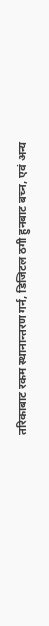तरिकाबाट रकम स्थानान्तरण गर्न, डिजिटल ठगी हुनबाट बच्न, एवं अन्य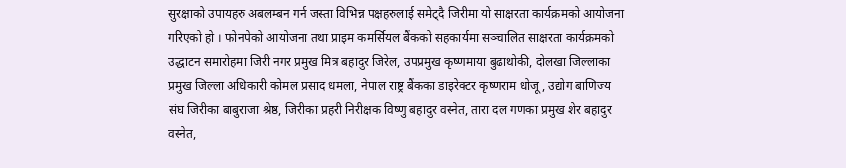सुरक्षाको उपायहरु अबलम्बन गर्न जस्ता विभिन्न पक्षहरुलाई समेट्दै जिरीमा यो साक्षरता कार्यक्रमको आयोजना गरिएको हो । फोनपेको आयोजना तथा प्राइम कमर्सियल बैंकको सहकार्यमा सञ्चालित साक्षरता कार्यक्रमको उद्धाटन समारोहमा जिरी नगर प्रमुख मित्र बहादुर जिरेल, उपप्रमुख कृष्णमाया बुढाथोकी, दोलखा जिल्लाका प्रमुख जिल्ला अधिकारी कोमल प्रसाद धमला, नेपाल राष्ट्र बैंकका डाइरेक्टर कृष्णराम धोजू, उद्योग बाणिज्य संघ जिरीका बाबुराजा श्रेष्ठ, जिरीका प्रहरी निरीक्षक विष्णु बहादुर वस्नेत, तारा दल गणका प्रमुख शेर बहादुर वस्नेत,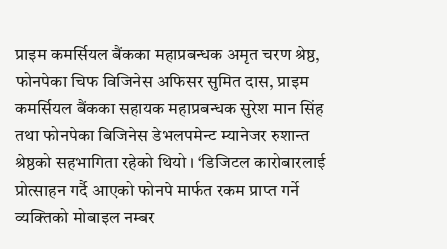प्राइम कमर्सियल बैंकका महाप्रबन्धक अमृत चरण श्रेष्ठ, फोनपेका चिफ विजिनेस अफिसर सुमित दास, प्राइम कमर्सियल बैंकका सहायक महाप्रबन्धक सुरेश मान सिंह तथा फोनपेका बिजिनेस डेभलपमेन्ट म्यानेजर रुशान्त श्रेष्ठको सहभागिता रहेको थियो । ‘डिजिटल कारोबारलाई प्रोत्साहन गर्दै आएको फोनपे मार्फत रकम प्राप्त गर्ने व्यक्तिको मोबाइल नम्बर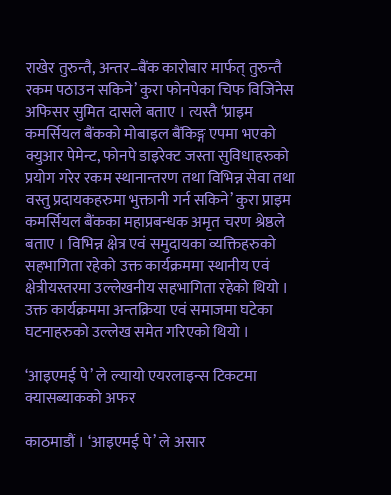राखेर तुरुन्तै, अन्तर–बैंक कारोबार मार्फत् तुरुन्तै रकम पठाउन सकिने’ कुरा फोनपेका चिफ विजिनेस अफिसर सुमित दासले बताए । त्यस्तै ‘प्राइम कमर्सियल बैंकको मोबाइल बैंकिङ्ग एपमा भएको क्युआर पेमेन्ट, फोनपे डाइरेक्ट जस्ता सुविधाहरुको प्रयोग गरेर रकम स्थानान्तरण तथा विभिन्न सेवा तथा वस्तु प्रदायकहरुमा भुक्तानी गर्न सकिने’ कुरा प्राइम कमर्सियल बैंकका महाप्रबन्धक अमृत चरण श्रेष्ठले बताए । विभिन्न क्षेत्र एवं समुदायका व्यक्तिहरुको सहभागिता रहेको उक्त कार्यक्रममा स्थानीय एवं क्षेत्रीयस्तरमा उल्लेखनीय सहभागिता रहेको थियो । उक्त कार्यक्रममा अन्तक्रिया एवं समाजमा घटेका घटनाहरुको उल्लेख समेत गरिएको थियो ।

‘आइएमई पे’ ले ल्यायो एयरलाइन्स टिकटमा क्यासब्याकको अफर

काठमाडौं । ‘आइएमई पे’ ले असार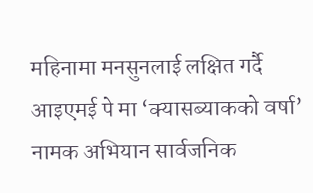महिनामा मनसुनलाई लक्षित गर्दै आइएमई पे मा ‘क्यासब्याकको वर्षा’ नामक अभियान सार्वजनिक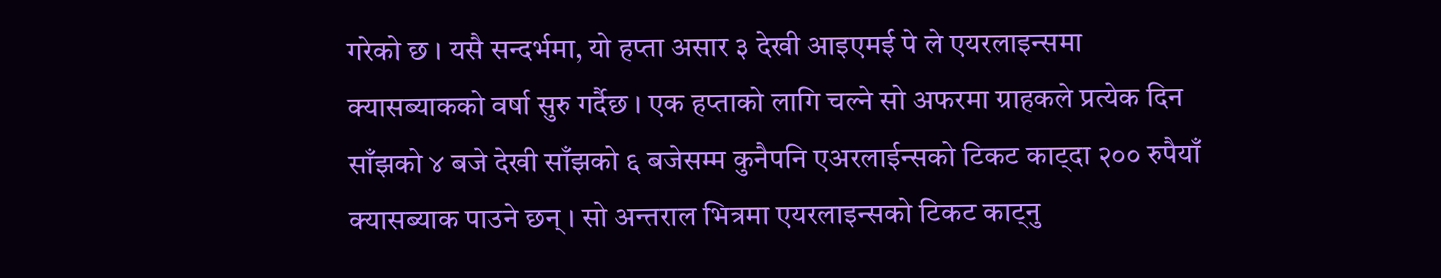गरेको छ । यसै सन्दर्भमा, यो हप्ता असार ३ देखी आइएमई पे ले एयरलाइन्समा क्यासब्याकको वर्षा सुरु गर्दैछ । एक हप्ताको लागि चल्ने सो अफरमा ग्राहकले प्रत्येक दिन साँझको ४ बजे देखी साँझको ६ बजेसम्म कुनैपनि एअरलाईन्सको टिकट काट्दा २०० रुपैयाँ क्यासब्याक पाउने छन् । सो अन्तराल भित्रमा एयरलाइन्सको टिकट काट्नु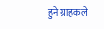हुने ग्राहकले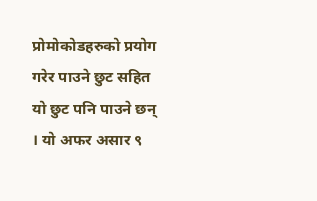प्रोमोकोडहरुको प्रयोग गरेर पाउने छुट सहित यो छुट पनि पाउने छन् । यो अफर असार ९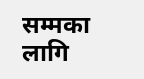सम्मका लागि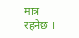मात्र रहनेछ ।